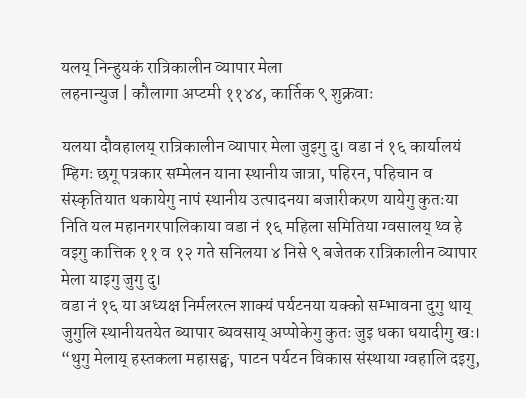यलय् निन्हुयकं रात्रिकालीन व्यापार मेला
लहनान्युज | कौलागा अप्टमी ११४४, कार्तिक ९ शुक्रवाः

यलया दौवहालय् रात्रिकालीन व्यापार मेला जुइगु दु। वडा नं १६ कार्यालयं म्हिगः छगू पत्रकार सम्मेलन याना स्थानीय जात्रा, पहिरन, पहिचान व संस्कृतियात थकायेगु नापं स्थानीय उत्पादनया बजारीकरण यायेगु कुतःया निति यल महानगरपालिकाया वडा नं १६ महिला समितिया ग्वसालय् थ्व हे वइगु कात्तिक ११ व १२ गते सनिलया ४ निसे ९ बजेतक रात्रिकालीन व्यापार मेला याइगु जुगु दु।
वडा नं १६ या अध्यक्ष निर्मलरत्न शाक्यं पर्यटनया यक्को सम्भावना दुगु थाय् जुगुलि स्थानीयतयेत ब्यापार ब्यवसाय् अप्पोकेगु कुतः जुइ धका धयादीगु खः। “थुगु मेलाय् हस्तकला महासङ्घ, पाटन पर्यटन विकास संस्थाया ग्वहालि दइगु,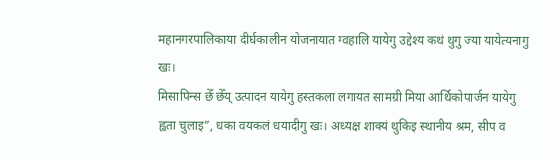महानगरपालिकाया दीर्घकालीन योजनायात ग्वहालि यायेगु उद्देश्य कथं थुगु ज्या यायेत्यनागु खः।
मिसापिन्स छेँ छेँय् उत्पादन यायेगु हस्तकला लगायत सामग्री मिया आर्थिकोपार्जन यायेगु ह्वता चुलाइ”, धका वयकलं धयादीगु खः। अध्यक्ष शाक्यं थुकिइ स्थानीय श्रम, सीप व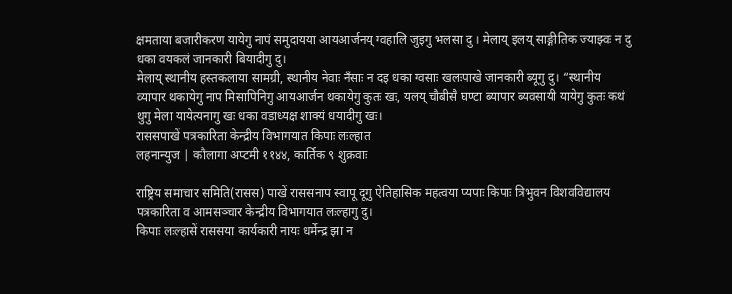क्षमताया बजारीकरण यायेगु नापं समुदायया आयआर्जनय् ग्वहालि जुइगु भलसा दु । मेलाय् इलय् साङ्गीतिक ज्याझ्वः न दु धका वयकलं जानकारी बियादीगु दु।
मेलाय् स्थानीय हस्तकलाया सामग्री, स्थानीय नेवाः नँसाः न दइ धका ग्वसाः खलःपाखे जानकारी ब्यूगु दु। “स्थानीय व्यापार थकायेगु नाप मिसापिनिगु आयआर्जन थकायेगु कुतः खः, यलय् चौबीसै घण्टा ब्यापार ब्यवसायी यायेगु कुतः कथं थुगु मेला यायेत्यनागु खः धका वडाध्यक्ष शाक्यं धयादीगु खः।
राससपाखें पत्रकारिता केन्द्रीय विभागयात किपाः लःल्हात
लहनान्युज | कौलागा अप्टमी ११४४, कार्तिक ९ शुक्रवाः

राष्ट्रिय समाचार समिति(रासस) पाखें राससनाप स्वापू दूगु ऐतिहासिक महत्वया प्यपाः किपाः त्रिभुवन विशवविद्यालय पत्रकारिता व आमसञ्चार केन्द्रीय विभागयात लःल्हागु दु।
किपाः लःल्हासें राससया कार्यकारी नायः धर्मेन्द्र झा न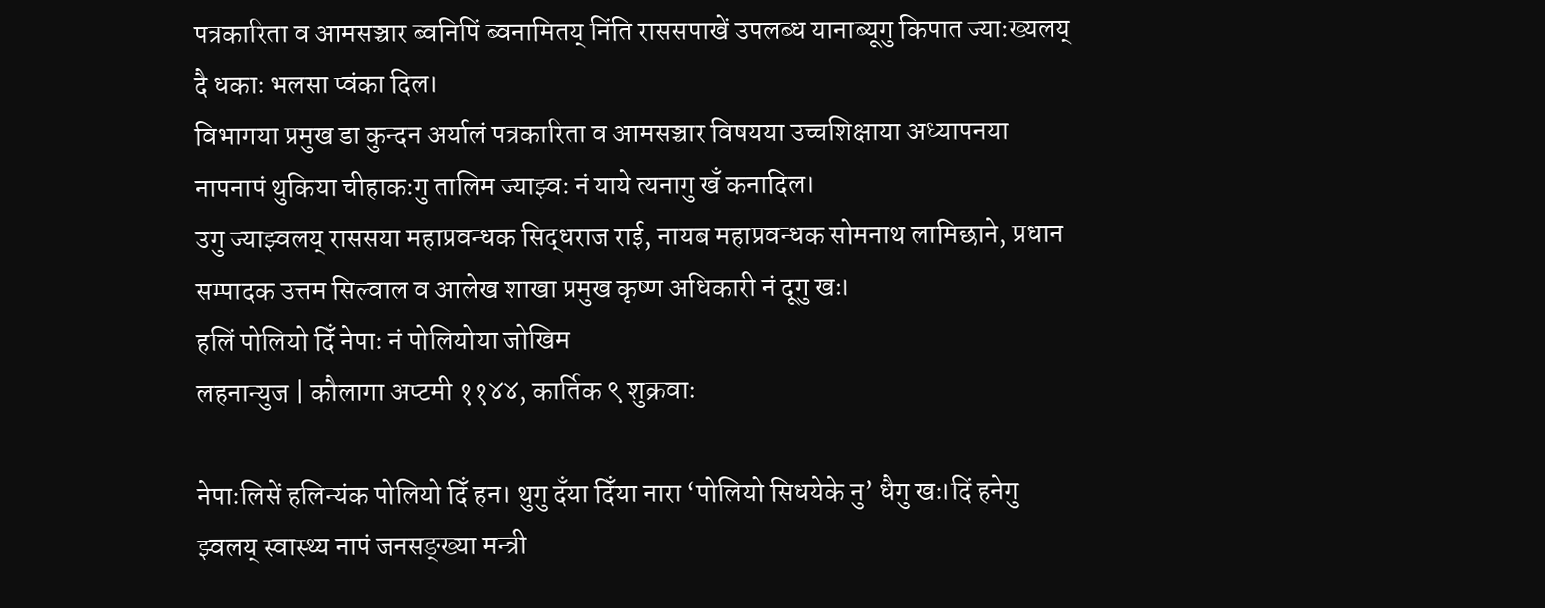पत्रकारिता व आमसञ्चार ब्वनिपिं ब्वनामितय् निंति राससपाखें उपलब्ध यानाब्यूगु किपात ज्याःख्यलय् दै धकाः भलसा प्वंका दिल।
विभागया प्रमुख डा कुन्दन अर्यालं पत्रकारिता व आमसञ्चार विषयया उच्चशिक्षाया अध्यापनया नापनापं थुकिया चीहाकःगु तालिम ज्याझ्वः नं याये त्यनागु खँ कनादिल।
उगु ज्याझ्वलय् राससया महाप्रवन्धक सिद्धराज राई, नायब महाप्रवन्धक सोमनाथ लामिछाने, प्रधान सम्पादक उत्तम सिल्वाल व आलेख शाखा प्रमुख कृष्ण अधिकारी नं दूगु खः।
हलिं पोलियो दिँ नेपाः नं पोलियोया जोखिम
लहनान्युज | कौलागा अप्टमी ११४४, कार्तिक ९ शुक्रवाः

नेपाःलिसें हलिन्यंक पोलियो दिँ हन। थुगु दँया दिँया नारा ‘पोलियो सिधयेके नु’ धैगु खः।दिं हनेगु झ्वलय् स्वास्थ्य नापं जनसङ्ख्या मन्त्री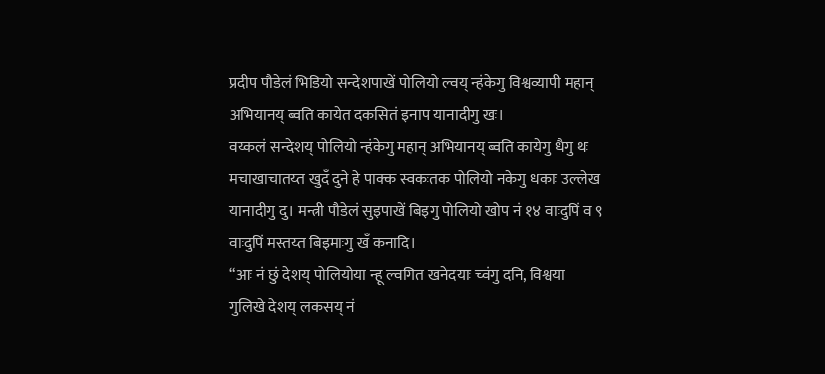प्रदीप पौडेलं भिडियो सन्देशपाखें पोलियो ल्वय् न्हंकेगु विश्वव्यापी महान् अभियानय् ब्वति कायेत दकसितं इनाप यानादीगु खः।
वय्कलं सन्देशय् पोलियो न्हंकेगु महान् अभियानय् ब्वति कायेगु धैगु थः मचाखाचातय्त खुदँ दुने हे पाक्क स्वकःतक पोलियो नकेगु धकाः उल्लेख यानादीगु दु। मन्त्री पौडेलं सुइपाखें बिइगु पोलियो खोप नं १४ वाःदुपिं व ९ वाःदुपिं मस्तय्त बिइमाःगु खँ कनादि।
“आः नं छुं देशय् पोलियोया न्हू ल्वगित खनेदयाः च्वंगु दनि, विश्वया गुलिखे देशय् लकसय् नं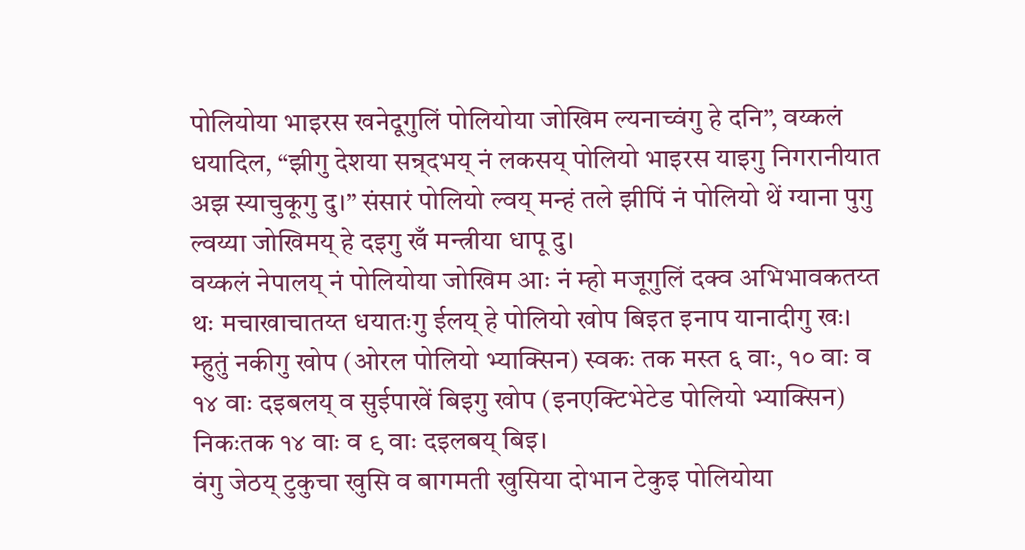पोलियोया भाइरस खनेदूगुलिं पोलियोया जोखिम ल्यनाच्वंगु हे दनि”, वय्कलं धयादिल, “झीगु देशया सन्र्दभय् नं लकसय् पोलियो भाइरस याइगु निगरानीयात अझ स्याचुकूगु दु।” संसारं पोलियो ल्वय् मन्हं तले झीपिं नं पोलियो थें ग्याना पुगु ल्वय्या जोखिमय् हे दइगु खँ मन्त्रीया धापू दु।
वय्कलं नेपालय् नं पोलियोया जोखिम आः नं म्हो मजूगुलिं दक्व अभिभावकतय्त थः मचाखाचातय्त धयातःगु ईलय् हे पोलियो खोप बिइत इनाप यानादीगु खः। म्हुतुं नकीगु खोप (ओरल पोलियो भ्याक्सिन) स्वकः तक मस्त ६ वाः, १० वाः व १४ वाः दइबलय् व सुईपाखें बिइगु खोप (इनएक्टिभेटेड पोलियो भ्याक्सिन) निकःतक १४ वाः व ९ वाः दइलबय् बिइ।
वंगु जेठय् टुकुचा खुसि व बागमती खुसिया दोभान टेकुइ पोलियोया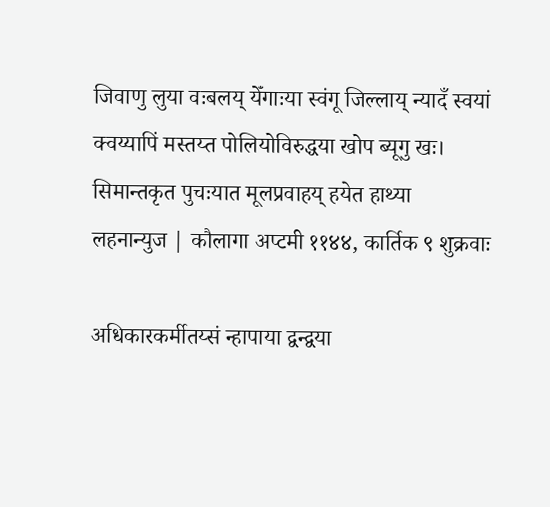जिवाणु लुया वःबलय् येँगाःया स्वंगू जिल्लाय् न्यादँ स्वयां क्वय्यापिं मस्तय्त पोलियोविरुद्धया खोप ब्यूगु खः।
सिमान्तकृत पुचःयात मूलप्रवाहय् हयेत हाथ्या
लहनान्युज | कौलागा अप्टमी ११४४, कार्तिक ९ शुक्रवाः

अधिकारकर्मीतय्सं न्हापाया द्वन्द्वया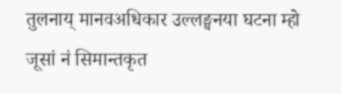तुलनाय् मानवअधिकार उल्लङ्घनया घटना म्हो जूसां नं सिमान्तकृत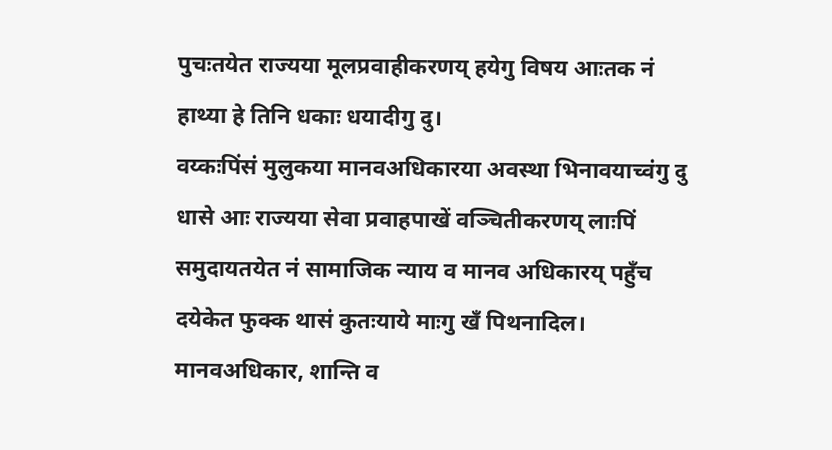पुचःतयेत राज्यया मूलप्रवाहीकरणय् हयेगु विषय आःतक नं हाथ्या हे तिनि धकाः धयादीगु दु।
वय्कःपिंसं मुलुकया मानवअधिकारया अवस्था भिनावयाच्वंगु दु धासे आः राज्यया सेवा प्रवाहपाखें वञ्चितीकरणय् लाःपिं समुदायतयेत नं सामाजिक न्याय व मानव अधिकारय् पहुँच दयेकेत फुक्क थासं कुतःयाये माःगु खँ पिथनादिल। मानवअधिकार, शान्ति व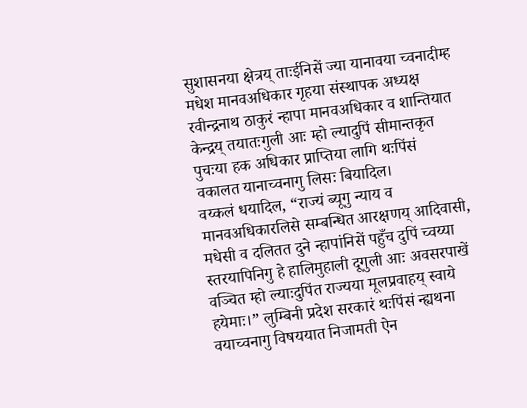सुशासनया क्षेत्रय् ताःईनिसें ज्या यानावया च्वनादीम्ह मधेश मानवअधिकार गृहया संस्थापक अध्यक्ष रवीन्द्रनाथ ठाकुरं न्हापा मानवअधिकार व शान्तियात केन्द्रय् तयातःगुली आः म्हो ल्यादुपिं सीमान्तकृत पुचःया हक अधिकार प्राप्तिया लागि थःपिंसं वकालत यानाच्वनागु लिसः बियादिल।
वय्कलं धयादिल, “राज्यं ब्यूगु न्याय व मानवअधिकारलिसे सम्बन्धित आरक्षणय् आदिवासी, मधेसी व दलितत दुने न्हापांनिसें पहुँच दुपिं च्वय्या स्तरयापिनिगु हे हालिमुहाली दूगुली आः अवसरपाखें वञ्चित म्हो ल्याःदुपिंत राज्यया मूलप्रवाहय् स्वाये हयेमाः।” लुम्बिनी प्रदेश सरकारं थःपिंसं न्ह्यथना वयाच्वनागु विषययात निजामती ऐन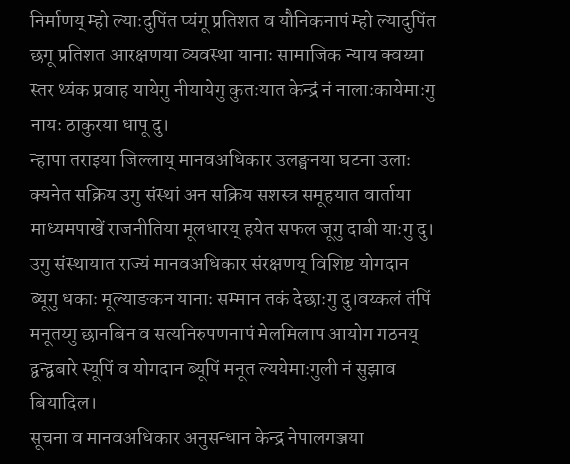निर्माणय् म्हो ल्याःदुपिंत प्यंगू प्रतिशत व यौनिकनापं म्हो ल्यादुपिंत छगू प्रतिशत आरक्षणया व्यवस्था यानाः सामाजिक न्याय क्वय्या स्तर थ्यंक प्रवाह यायेगु नीयायेगु कुतःयात केन्द्रं नं नालाःकायेमाःगु नायः ठाकुरया धापू दु।
न्हापा तराइया जिल्लाय् मानवअधिकार उलङ्घनया घटना उलाः क्यनेत सक्रिय उगु संस्थां अन सक्रिय सशस्त्र समूहयात वार्ताया माध्यमपाखें राजनीतिया मूलधारय् हयेत सफल जूगु दाबी याःगु दु। उगु संस्थायात राज्यं मानवअधिकार संरक्षणय् विशिष्ट योगदान ब्यूगु धकाः मूल्याङकन यानाः सम्मान तकं देछाःगु दु।वय्कलं तंपिं मनूतय्गु छानबिन व सत्यनिरुपणनापं मेलमिलाप आयोग गठनय् द्वन्द्वबारे स्यूपिं व योगदान ब्यूपिं मनूत ल्ययेमाःगुली नं सुझाव बियादिल।
सूचना व मानवअधिकार अनुसन्धान केन्द्र नेपालगञ्जया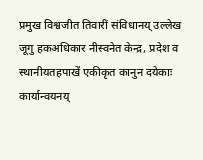प्रमुख विश्वजीत तिवारीं संविधानय् उल्लेख जूगु हकअधिकार नीस्वनेत केन्द्र, प्रदेश व स्थानीयतहपाखें एकीकृत कानुन दयेकाः कार्यान्वयनय्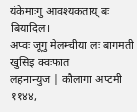यंकेमाःगु आवश्यकताय् बः बियादिल।
अप्वः जूगु मेलम्चीया लः बागमती खुसिइ क्वःफात
लहनान्युज | कौलागा अप्टमी ११४४,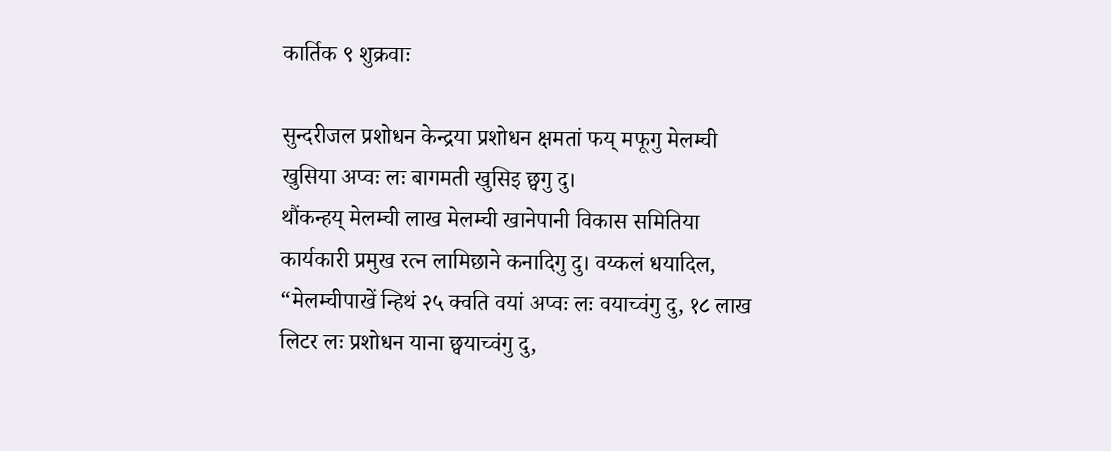कार्तिक ९ शुक्रवाः

सुन्दरीजल प्रशोधन केन्द्रया प्रशोधन क्षमतां फय् मफूगु मेलम्ची खुसिया अप्वः लः बागमती खुसिइ छ्वगु दु।
थौंकन्हय् मेलम्ची लाख मेलम्ची खानेपानी विकास समितिया कार्यकारी प्रमुख रत्न लामिछाने कनादिगु दु। वय्कलं धयादिल, “मेलम्चीपाखें न्हिथं २५ क्वति वयां अप्वः लः वयाच्वंगु दु, १८ लाख लिटर लः प्रशोधन याना छ्वयाच्वंगु दु,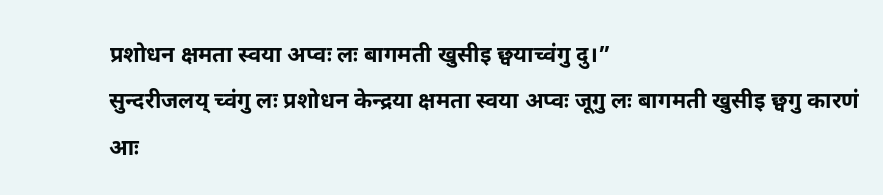प्रशोधन क्षमता स्वया अप्वः लः बागमती खुसीइ छ्वयाच्वंगु दु।”
सुन्दरीजलय् च्वंगु लः प्रशोधन केन्द्रया क्षमता स्वया अप्वः जूगु लः बागमती खुसीइ छ्वगु कारणं आः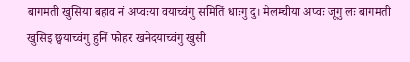बागमती खुसिया बहाव नं अप्वःया वयाच्वंगु समितिं धाःगु दु। मेलम्चीया अप्वः जूगु लः बागमती खुसिइ छ्वयाच्वंगु हुनिं फोहर खनेदयाच्वंगु खुसी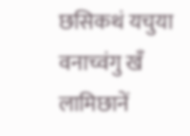छसिकथं यचुया वनाच्वंगु खँ लामिछानें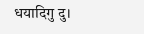धयादिगु दु।